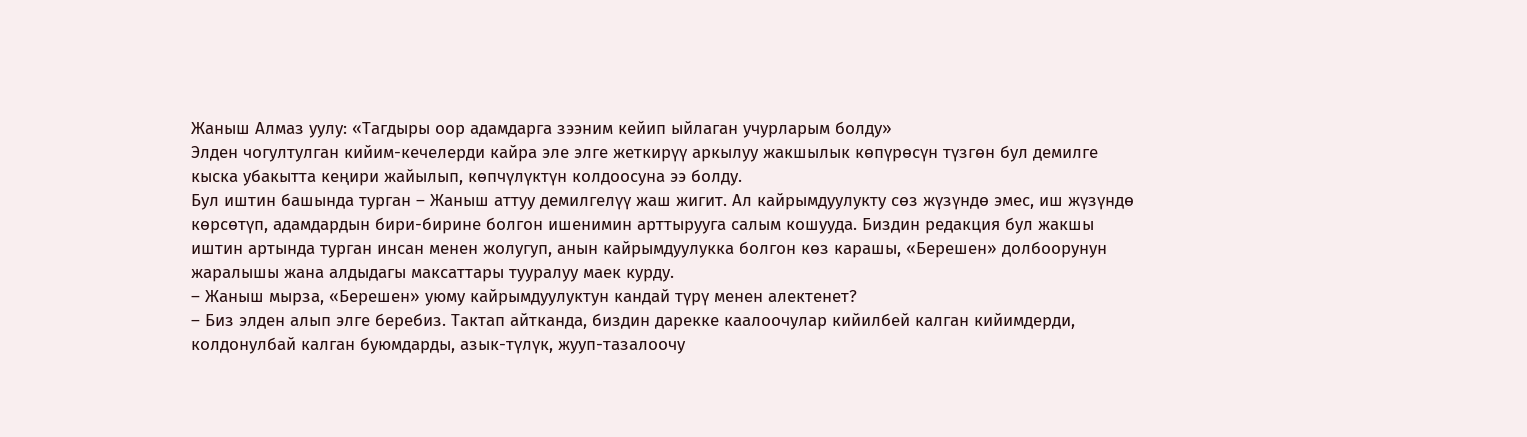Жаныш Алмаз уулу: «Тагдыры оор адамдарга зээним кейип ыйлаган учурларым болду»
Элден чогултулган кийим-кечелерди кайра эле элге жеткирүү аркылуу жакшылык көпүрөсүн түзгөн бул демилге кыска убакытта кеңири жайылып, көпчүлүктүн колдоосуна ээ болду.
Бул иштин башында турган – Жаныш аттуу демилгелүү жаш жигит. Ал кайрымдуулукту сөз жүзүндө эмес, иш жүзүндө көрсөтүп, адамдардын бири-бирине болгон ишенимин арттырууга салым кошууда. Биздин редакция бул жакшы иштин артында турган инсан менен жолугуп, анын кайрымдуулукка болгон көз карашы, «Берешен» долбоорунун жаралышы жана алдыдагы максаттары тууралуу маек курду.
– Жаныш мырза, «Берешен» уюму кайрымдуулуктун кандай түрү менен алектенет?
– Биз элден алып элге беребиз. Тактап айтканда, биздин дарекке каалоочулар кийилбей калган кийимдерди, колдонулбай калган буюмдарды, азык-түлүк, жууп-тазалоочу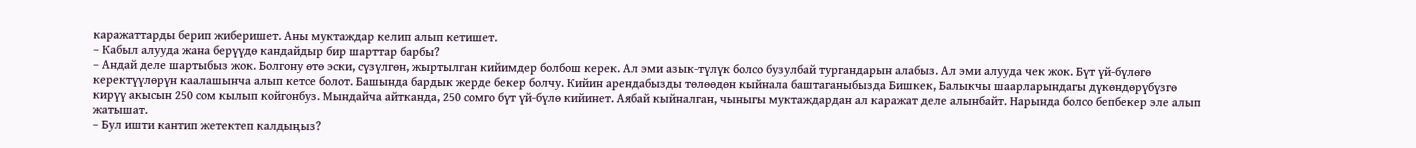каражаттарды берип жиберишет. Аны муктаждар келип алып кетишет.
– Кабыл алууда жана берүүдө кандайдыр бир шарттар барбы?
– Андай деле шартыбыз жок. Болгону өтө эски, сүзүлгөн, жыртылган кийимдер болбош керек. Ал эми азык-түлүк болсо бузулбай тургандарын алабыз. Ал эми алууда чек жок. Бүт үй-бүлөгө керектүүлөрүн каалашынча алып кетсе болот. Башында бардык жерде бекер болчу. Кийин арендабызды төлөөдөн кыйнала баштаганыбызда Бишкек, Балыкчы шаарларындагы дүкөндөрүбүзгө кирүү акысын 250 сом кылып койгонбуз. Мындайча айтканда, 250 сомго бүт үй-бүлө кийинет. Аябай кыйналган, чыныгы муктаждардан ал каражат деле алынбайт. Нарында болсо бепбекер эле алып жатышат.
– Бул ишти кантип жетектеп калдыңыз?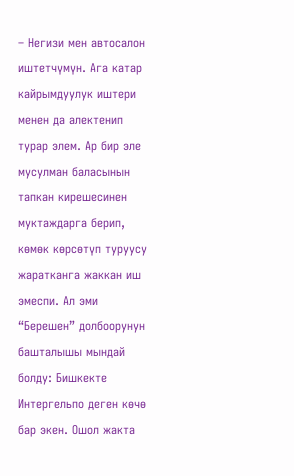– Негизи мен автосалон иштетчүмүн. Ага катар кайрымдуулук иштери менен да алектенип турар элем. Ар бир эле мусулман баласынын тапкан кирешесинен муктаждарга берип, көмөк көрсөтүп туруусу жаратканга жаккан иш эмеспи. Ал эми “Берешен” долбоорунун башталышы мындай болду: Бишкекте Интергельпо деген көчө бар экен. Ошол жакта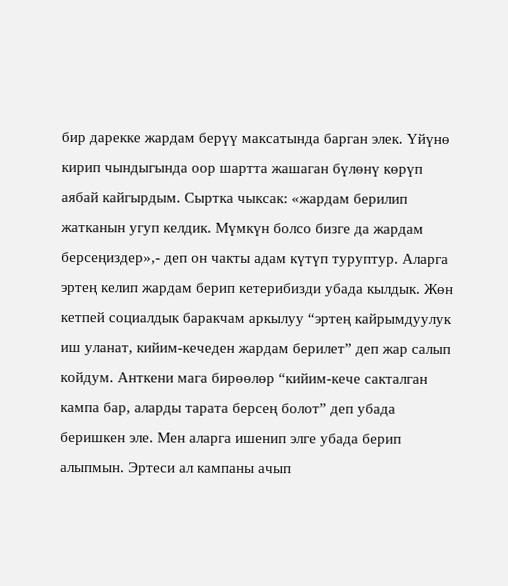бир дарекке жардам берүү максатында барган элек. Үйүнө кирип чындыгында оор шартта жашаган бүлөнү көрүп аябай кайгырдым. Сыртка чыксак: «жардам берилип жатканын угуп келдик. Мүмкүн болсо бизге да жардам берсеңиздер»,- деп он чакты адам күтүп туруптур. Аларга эртең келип жардам берип кетерибизди убада кылдык. Жөн кетпей социалдык баракчам аркылуу “эртең кайрымдуулук иш уланат, кийим-кечеден жардам берилет” деп жар салып койдум. Анткени мага бирөөлөр “кийим-кече сакталган кампа бар, аларды тарата берсең болот” деп убада беришкен эле. Мен аларга ишенип элге убада берип алыпмын. Эртеси ал кампаны ачып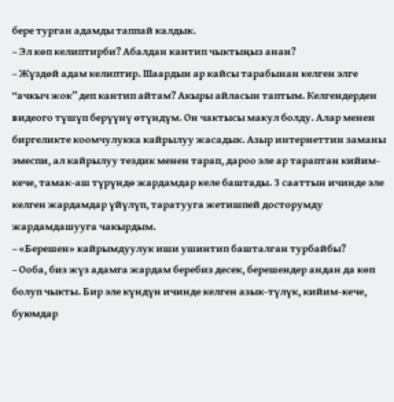бере турган адамды таппай калдык.
– Эл көп келиптирби? Абалдан кантип чыктыңыз анан?
– Жүздөй адам келиптир. Шаардын ар кайсы тарабынан келген элге “ачкыч жок” деп кантип айтам? Акыры айласын таптым. Келгендерден видеого түшүп берүүнү өтүндүм. Он чактысы макул болду. Алар менен биргеликте коомчулукка кайрылуу жасадык. Азыр интернеттин заманы эмеспи, ал кайрылуу тездик менен тарап, дароо эле ар тараптан кийим-кече, тамак-аш түрүндө жардамдар келе баштады. 3 сааттын ичинде эле келген жардамдар үйүлүп, таратууга жетишпей досторумду жардамдашууга чакырдым.
– «Берешен» кайрымдуулук иши ушинтип башталган турбайбы?
– Ооба, биз жүз адамга жардам беребиз десек, берешендер андан да көп болуп чыкты. Бир эле күндүн ичинде келген азык-түлүк, кийим-кече, буюмдар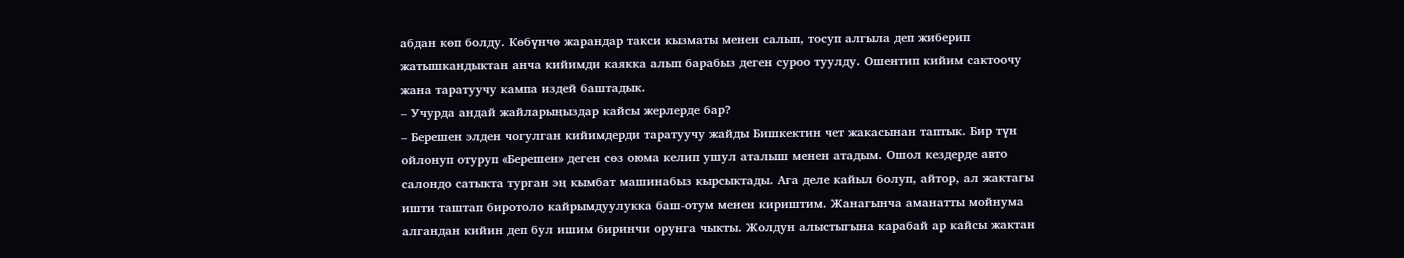абдан көп болду. Көбүнчө жарандар такси кызматы менен салып, тосуп алгыла деп жиберип жатышкандыктан анча кийимди каякка алып барабыз деген суроо туулду. Ошентип кийим сактоочу жана таратуучу кампа издей баштадык.
– Учурда андай жайларыңыздар кайсы жерлерде бар?
– Берешен элден чогулган кийимдерди таратуучу жайды Бишкектин чет жакасынан таптык. Бир түн ойлонуп отуруп «Берешен» деген сөз оюма келип ушул аталыш менен атадым. Ошол кездерде авто салондо сатыкта турган эң кымбат машинабыз кырсыктады. Ага деле кайыл болуп, айтор, ал жактагы ишти таштап биротоло кайрымдуулукка баш-отум менен кириштим. Жанагынча аманатты мойнума алгандан кийин деп бул ишим биринчи орунга чыкты. Жолдун алыстыгына карабай ар кайсы жактан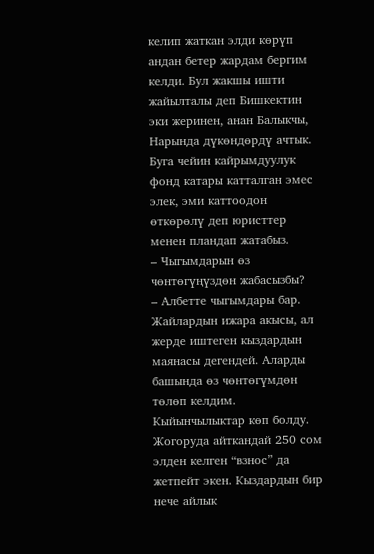келип жаткан элди көрүп андан бетер жардам бергим келди. Бул жакшы ишти жайылталы деп Бишкектин эки жеринен, анан Балыкчы, Нарында дүкөндөрдү ачтык. Буга чейин кайрымдуулук фонд катары катталган эмес элек, эми каттоодон өткөрөлү деп юристтер менен пландап жатабыз.
– Чыгымдарын өз чөнтөгүңүздөн жабасызбы?
– Албетте чыгымдары бар. Жайлардын ижара акысы, ал жерде иштеген кыздардын маянасы дегендей. Аларды башында өз чөнтөгүмдөн төлөп келдим. Кыйынчылыктар көп болду. Жогоруда айткандай 250 сом элден келген “взнос” да жетпейт экен. Кыздардын бир нече айлык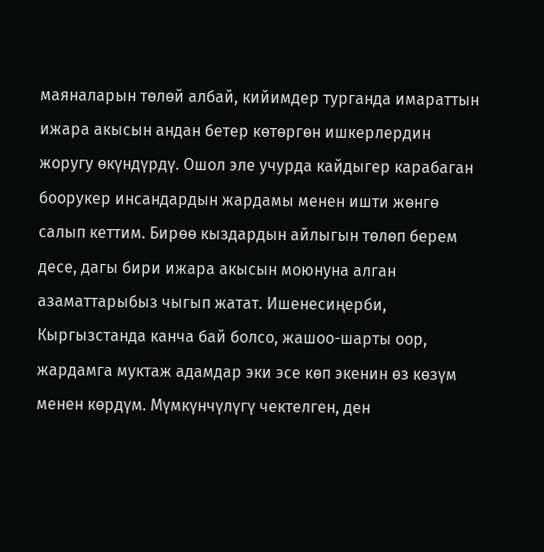маяналарын төлөй албай, кийимдер турганда имараттын ижара акысын андан бетер көтөргөн ишкерлердин жоругу өкүндүрдү. Ошол эле учурда кайдыгер карабаган боорукер инсандардын жардамы менен ишти жөнгө салып кеттим. Бирөө кыздардын айлыгын төлөп берем десе, дагы бири ижара акысын моюнуна алган азаматтарыбыз чыгып жатат. Ишенесиңерби, Кыргызстанда канча бай болсо, жашоо-шарты оор, жардамга муктаж адамдар эки эсе көп экенин өз көзүм менен көрдүм. Мүмкүнчүлүгү чектелген, ден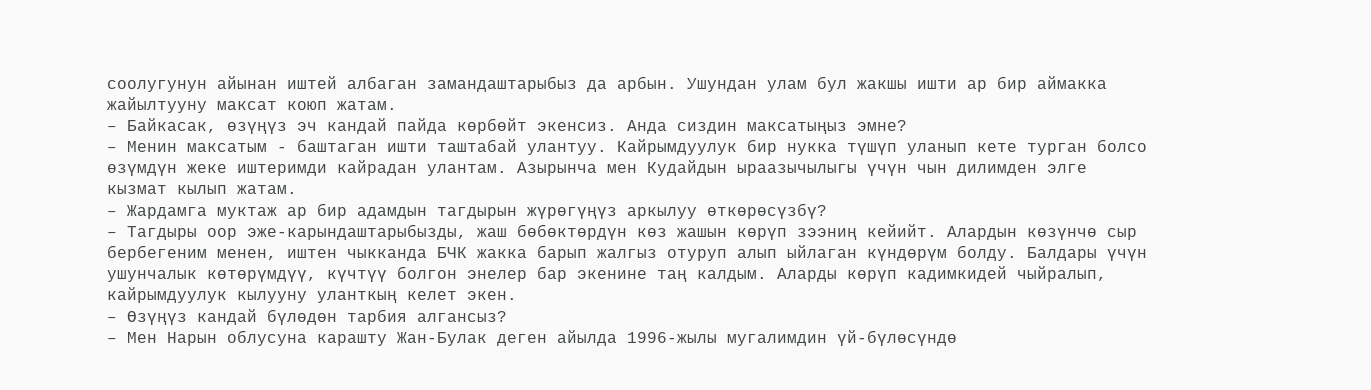соолугунун айынан иштей албаган замандаштарыбыз да арбын. Ушундан улам бул жакшы ишти ар бир аймакка жайылтууну максат коюп жатам.
– Байкасак, өзүңүз эч кандай пайда көрбөйт экенсиз. Анда сиздин максатыңыз эмне?
– Менин максатым - баштаган ишти таштабай улантуу. Кайрымдуулук бир нукка түшүп уланып кете турган болсо өзүмдүн жеке иштеримди кайрадан улантам. Азырынча мен Кудайдын ыраазычылыгы үчүн чын дилимден элге кызмат кылып жатам.
– Жардамга муктаж ар бир адамдын тагдырын жүрөгүңүз аркылуу өткөрөсүзбү?
– Тагдыры оор эже-карындаштарыбызды, жаш бөбөктөрдүн көз жашын көрүп зээниң кейийт. Алардын көзүнчө сыр бербегеним менен, иштен чыкканда БЧК жакка барып жалгыз отуруп алып ыйлаган күндөрүм болду. Балдары үчүн ушунчалык көтөрүмдүү, күчтүү болгон энелер бар экенине таң калдым. Аларды көрүп кадимкидей чыйралып, кайрымдуулук кылууну уланткың келет экен.
– Өзүңүз кандай бүлөдөн тарбия алгансыз?
– Мен Нарын облусуна карашту Жан-Булак деген айылда 1996-жылы мугалимдин үй-бүлөсүндө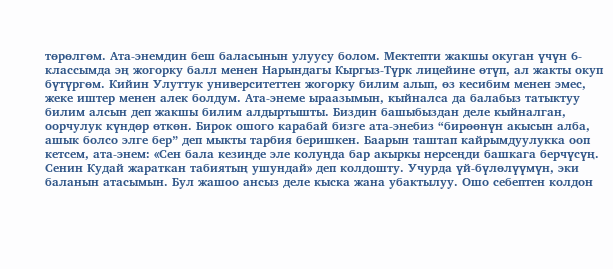төрөлгөм. Ата-энемдин беш баласынын улуусу болом. Мектепти жакшы окуган үчүн 6-классымда эң жогорку балл менен Нарындагы Кыргыз-Түрк лицейине өтүп, ал жакты окуп бүтүргөм. Кийин Улуттук университеттен жогорку билим алып, өз кесибим менен эмес, жеке иштер менен алек болдум. Ата-энеме ыраазымын, кыйналса да балабыз татыктуу билим алсын деп жакшы билим алдыртышты. Биздин башыбыздан деле кыйналган, оорчулук күндөр өткөн. Бирок ошого карабай бизге ата-энебиз “бирөөнүн акысын алба, ашык болсо элге бер” деп мыкты тарбия беришкен. Баарын таштап кайрымдуулукка ооп кетсем, ата-энем: «Сен бала кезиңде эле колуңда бар акыркы нерсеңди башкага берчүсүң. Сенин Кудай жараткан табиятың ушундай» деп колдошту. Учурда үй-бүлөлүүмүн, эки баланын атасымын. Бул жашоо ансыз деле кыска жана убактылуу. Ошо себептен колдон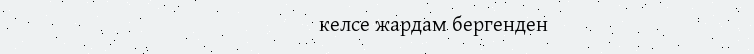келсе жардам бергенден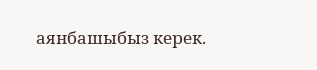аянбашыбыз керек.